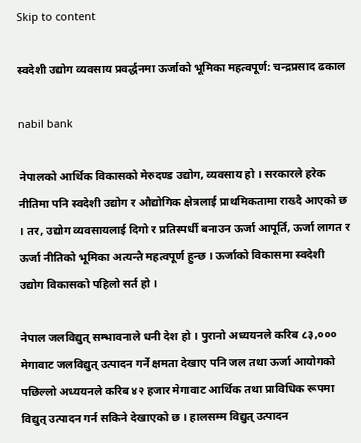Skip to content

स्वदेशी उद्योग व्यवसाय प्रवर्द्धनमा ऊर्जाको भूमिका महत्वपूर्ण: चन्द्रप्रसाद ढकाल

nabil bank

नेपालको आर्थिक विकासको मेरुदण्ड उद्योग, व्यवसाय हो । सरकारले हरेक नीतिमा पनि स्वदेशी उद्योग र औद्योगिक क्षेत्रलाई प्राथमिकतामा राख्दै आएको छ । तर, उद्योग व्यवसायलाई दिगो र प्रतिस्पर्धी बनाउन ऊर्जा आपूर्ति, ऊर्जा लागत र ऊर्जा नीतिको भूमिका अत्यन्तै महत्वपूर्ण हुन्छ । ऊर्जाको विकासमा स्वदेशी उद्योग विकासको पहिलो सर्त हो ।

नेपाल जलविद्युत् सम्भावनाले धनी देश हो । पुरानो अध्ययनले करिब ८३,००० मेगावाट जलविद्युत् उत्पादन गर्ने क्षमता देखाए पनि जल तथा ऊर्जा आयोगको पछिल्लो अध्ययनले करिब ४२ हजार मेगावाट आर्थिक तथा प्राविधिक रूपमा विद्युत् उत्पादन गर्न सकिने देखाएको छ । हालसम्म विद्युत् उत्पादन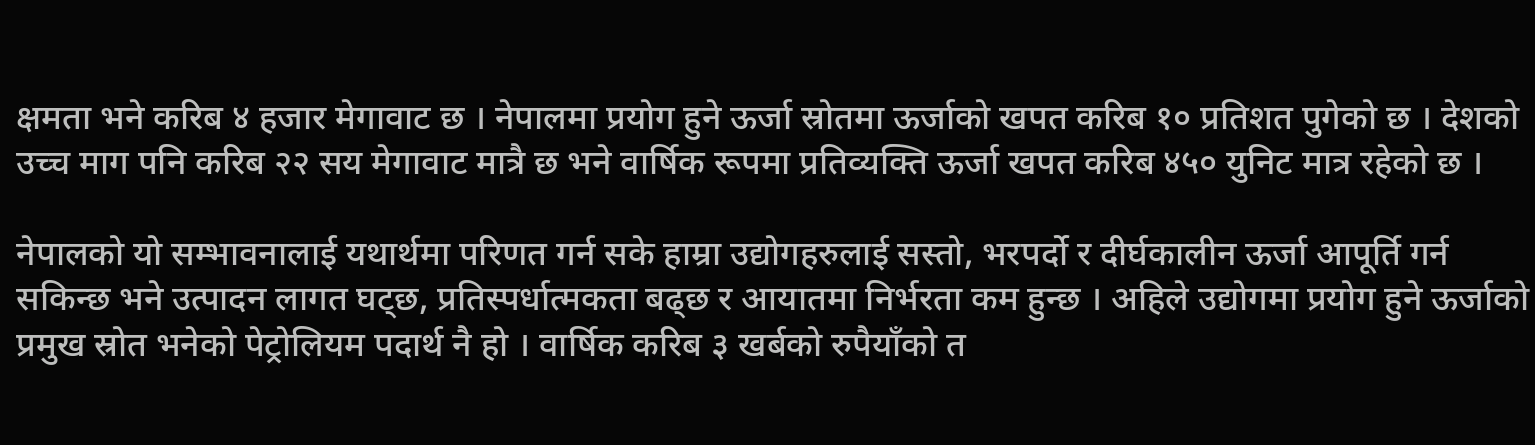क्षमता भने करिब ४ हजार मेगावाट छ । नेपालमा प्रयोग हुने ऊर्जा स्रोतमा ऊर्जाको खपत करिब १० प्रतिशत पुगेको छ । देशको उच्च माग पनि करिब २२ सय मेगावाट मात्रै छ भने वार्षिक रूपमा प्रतिव्यक्ति ऊर्जा खपत करिब ४५० युनिट मात्र रहेको छ ।

नेपालको यो सम्भावनालाई यथार्थमा परिणत गर्न सके हाम्रा उद्योगहरुलाई सस्तो, भरपर्दो र दीर्घकालीन ऊर्जा आपूर्ति गर्न सकिन्छ भने उत्पादन लागत घट्छ, प्रतिस्पर्धात्मकता बढ्छ र आयातमा निर्भरता कम हुन्छ । अहिले उद्योगमा प्रयोग हुने ऊर्जाको प्रमुख स्रोत भनेको पेट्रोलियम पदार्थ नै हो । वार्षिक करिब ३ खर्बको रुपैयाँको त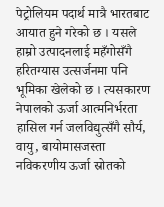पेट्रोलियम पदार्थ मात्रै भारतबाट आयात हुने गरेको छ । यसले हाम्रो उत्पादनलाई महँगोसँगै हरितग्यास उत्सर्जनमा पनि भूमिका खेलेको छ । त्यसकारण नेपालको ऊर्जा आत्मनिर्भरता हासिल गर्न जलविद्युत्सँगै सौर्य, वायु, बायोमासजस्ता नविकरणीय ऊर्जा स्रोतको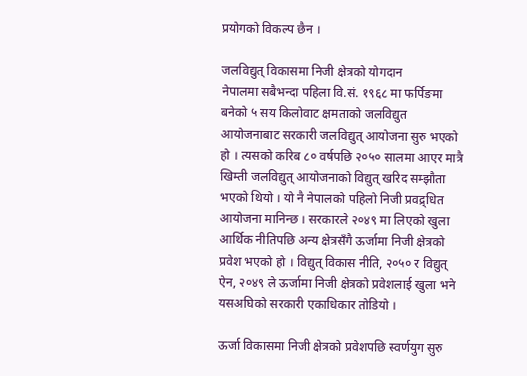प्रयोगको विकल्प छैन ।

जलविद्युत् विकासमा निजी क्षेत्रको योगदान
नेपालमा सबैभन्दा पहिला वि.सं. १९६८ मा फर्पिङमा बनेको ५ सय किलोवाट क्षमताको जलविद्युत आयोजनाबाट सरकारी जलविद्युत् आयोजना सुरु भएको हो । त्यसको करिब ८० वर्षपछि २०५० सालमा आएर मात्रै खिम्ती जलविद्युत् आयोजनाको विद्युत् खरिद सम्झौता भएको थियो । यो नै नेपालको पहिलो निजी प्रवद्र्धित आयोजना मानिन्छ । सरकारले २०४९ मा लिएको खुला आर्थिक नीतिपछि अन्य क्षेत्रसँगै ऊर्जामा निजी क्षेत्रको प्रवेश भएको हो । विद्युत् विकास नीति, २०५० र विद्युत् ऐन, २०४९ ले ऊर्जामा निजी क्षेत्रको प्रवेशलाई खुला भने यसअघिको सरकारी एकाधिकार तोडियो ।

ऊर्जा विकासमा निजी क्षेत्रको प्रवेशपछि स्वर्णयुग सुरु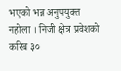भएको भन्न अनुपयुक्त नहोला । निजी क्षेत्र प्रवेशको करिब ३०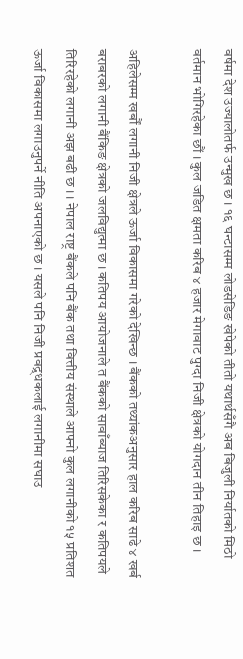वर्षमा देश उज्यालोतर्फ उन्मुख छ । १६ घन्टासम्म लोडसेडिङ खेपेको तीतो यथार्थसँगै अब बिजुली निर्यातको मिठो वर्तमान भोगिरहेका छौं । कुल जडित क्षमता करिब ४ हजार मेगावाट पुग्दा निजी क्षेत्रको योगदान तीन तिहाइ छ ।

अहिलेसम्म खर्बौं लगानी निजी क्षेत्रले ऊर्जा विकासमा गरेको देखिन्छ । बैंकको तथ्यांकअनुसार हाल करिब साढे ४ खर्ब बराबरको लगानी बैंकिङ क्षेत्रको जलविद्युत्मा छ । कतिपय आयोजनाले त बैंकको सावाँब्याज तिरिसकेका र कतिपयले तिरिरहेको लगानी अझ बढी छ । । नेपाल राष्ट्र बैंकले पनि बैंक तथा वित्तीय संस्थाले आफ्नो कुल लगानीको १५ प्रतिशत ऊर्जा विकासमा लगाउनुपर्ने नीति अपनाएको छ । यसले पनि निजी प्रवद्र्धकलाई लगानीमा सघाउ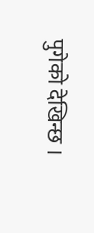पुगेको देखिन्छ ।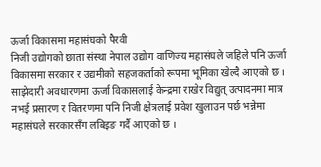ऊर्जा विकासमा महासंघको पैरवी
निजी उद्योगको छाता संस्था नेपाल उद्योग वाणिज्य महासंघले जहिले पनि ऊर्जा विकासमा सरकार र उद्यमीको सहजकर्ताको रूपमा भूमिका खेल्दै आएको छ । साझेदारी अवधारणमा ऊर्जा विकासलाई केन्द्रमा राखेर विद्युत् उत्पादनमा मात्र नभई प्रसारण र वितरणमा पनि निजी क्षेत्रलाई प्रवेश खुलाउन पर्छ भन्नेमा महासंघले सरकारसँग लबिइङ गर्दै आएको छ ।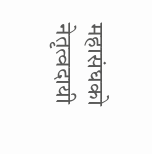महासंघको नेतृत्वदायी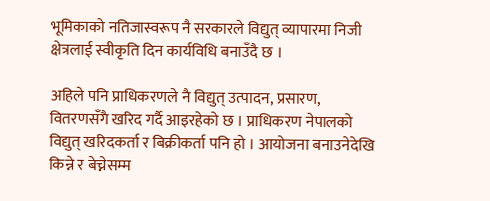भूमिकाको नतिजास्वरूप नै सरकारले विद्युत् व्यापारमा निजी क्षेत्रलाई स्वीकृति दिन कार्यविधि बनाउँदै छ ।

अहिले पनि प्राधिकरणले नै विद्युत् उत्पादन, प्रसारण, वितरणसँगै खरिद गर्दै आइरहेको छ । प्राधिकरण नेपालको विद्युत् खरिदकर्ता र बिक्रीकर्ता पनि हो । आयोजना बनाउनेदेखि किन्ने र बेच्नेसम्म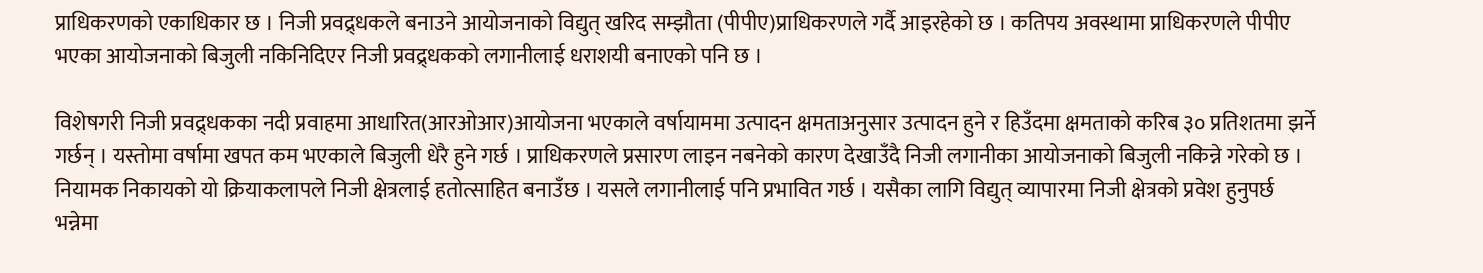प्राधिकरणको एकाधिकार छ । निजी प्रवद्र्धकले बनाउने आयोजनाको विद्युत् खरिद सम्झौता (पीपीए)प्राधिकरणले गर्दै आइरहेको छ । कतिपय अवस्थामा प्राधिकरणले पीपीए भएका आयोजनाको बिजुली नकिनिदिएर निजी प्रवद्र्धकको लगानीलाई धराशयी बनाएको पनि छ ।

विशेषगरी निजी प्रवद्र्धकका नदी प्रवाहमा आधारित(आरओआर)आयोजना भएकाले वर्षायाममा उत्पादन क्षमताअनुसार उत्पादन हुने र हिउँदमा क्षमताको करिब ३० प्रतिशतमा झर्ने गर्छन् । यस्तोमा वर्षामा खपत कम भएकाले बिजुली धेरै हुने गर्छ । प्राधिकरणले प्रसारण लाइन नबनेको कारण देखाउँदै निजी लगानीका आयोजनाको बिजुली नकिन्ने गरेको छ । नियामक निकायको यो क्रियाकलापले निजी क्षेत्रलाई हतोत्साहित बनाउँछ । यसले लगानीलाई पनि प्रभावित गर्छ । यसैका लागि विद्युत् व्यापारमा निजी क्षेत्रको प्रवेश हुनुपर्छ भन्नेमा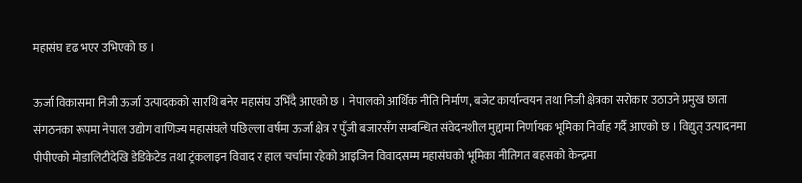महासंघ दृढ भएर उभिएको छ ।

ऊर्जा विकासमा निजी ऊर्जा उत्पादकको सारथि बनेर महासंघ उभिँदै आएको छ । नेपालको आर्थिक नीति निर्माण, बजेट कार्यान्वयन तथा निजी क्षेत्रका सरोकार उठाउने प्रमुख छाता संगठनका रूपमा नेपाल उद्योग वाणिज्य महासंघले पछिल्ला वर्षमा ऊर्जा क्षेत्र र पुँजी बजारसँग सम्बन्धित संवेदनशील मुद्दामा निर्णायक भूमिका निर्वाह गर्दै आएको छ । विद्युत् उत्पादनमा पीपीएको मोडालिटीदेखि डेडिकेटेड तथा ट्रंकलाइन विवाद र हाल चर्चामा रहेको आइजिन विवादसम्म महासंघको भूमिका नीतिगत बहसको केन्द्रमा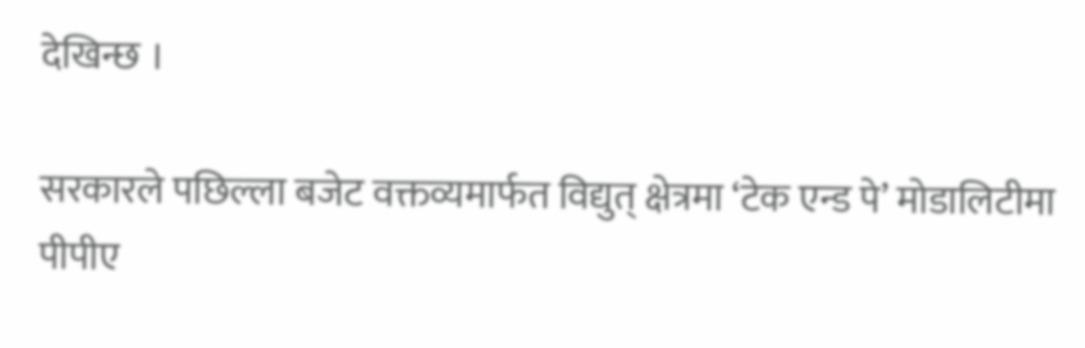देखिन्छ ।

सरकारले पछिल्ला बजेट वक्तव्यमार्फत विद्युत् क्षेत्रमा ‘टेक एन्ड पे’ मोडालिटीमा पीपीए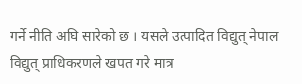गर्ने नीति अघि सारेको छ । यसले उत्पादित विद्युत् नेपाल विद्युत् प्राधिकरणले खपत गरे मात्र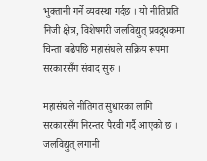भुक्तानी गर्ने व्यवस्था गर्दछ । यो नीतिप्रति निजी क्षेत्र, विशेषगरी जलविद्युत् प्रवद्र्धकमा चिन्ता बढेपछि महासंघले सक्रिय रूपमा सरकारसँग संवाद सुरु ।

महासंघले नीतिगत सुधारका लागि सरकारसँग निरन्तर पैरवी गर्दै आएको छ । जलविद्युत् लगानी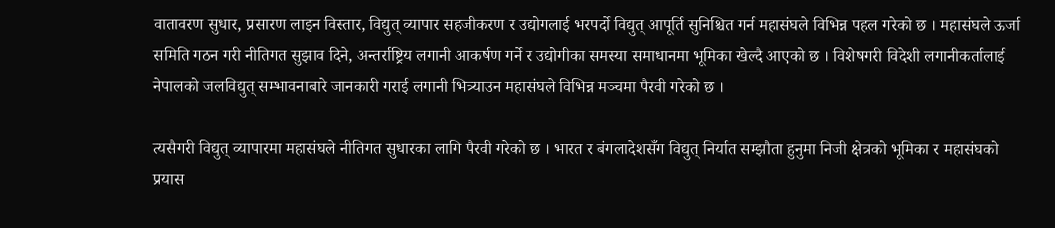वातावरण सुधार, प्रसारण लाइन विस्तार, विद्युत् व्यापार सहजीकरण र उद्योगलाई भरपर्दो विद्युत् आपूर्ति सुनिश्चित गर्न महासंघले विभिन्न पहल गरेको छ । महासंघले ऊर्जा समिति गठन गरी नीतिगत सुझाव दिने, अन्तर्राष्ट्रिय लगानी आकर्षण गर्ने र उद्योगीका समस्या समाधानमा भूमिका खेल्दै आएको छ । विशेषगरी विदेशी लगानीकर्तालाई नेपालको जलविद्युत् सम्भावनाबारे जानकारी गराई लगानी भित्र्याउन महासंघले विभिन्न मञ्चमा पैरवी गरेको छ ।

त्यसैगरी विद्युत् व्यापारमा महासंघले नीतिगत सुधारका लागि पैरवी गरेको छ । भारत र बंगलादेशसँग विद्युत् निर्यात सम्झौता हुनुमा निजी क्षेत्रको भूमिका र महासंघको प्रयास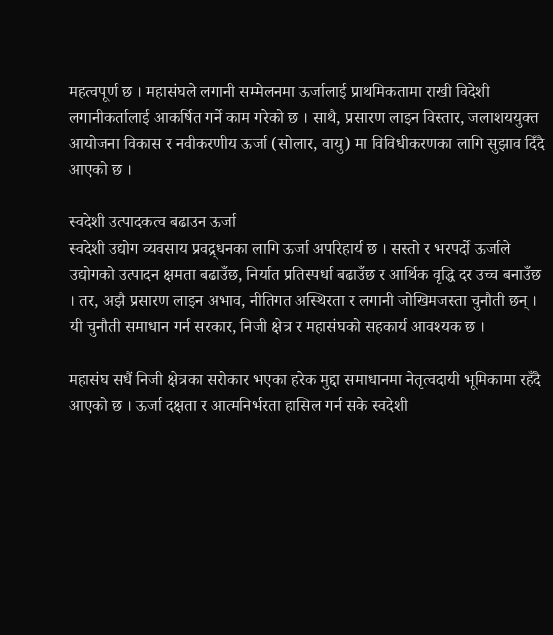महत्वपूर्ण छ । महासंघले लगानी सम्मेलनमा ऊर्जालाई प्राथमिकतामा राखी विदेशी लगानीकर्तालाई आकर्षित गर्ने काम गरेको छ । साथै, प्रसारण लाइन विस्तार, जलाशययुक्त आयोजना विकास र नवीकरणीय ऊर्जा (सोलार, वायु) मा विविधीकरणका लागि सुझाव दिँदै आएको छ ।

स्वदेशी उत्पादकत्व बढाउन ऊर्जा
स्वदेशी उद्योग व्यवसाय प्रवद्र्धनका लागि ऊर्जा अपरिहार्य छ । सस्तो र भरपर्दो ऊर्जाले उद्योगको उत्पादन क्षमता बढाउँछ, निर्यात प्रतिस्पर्धा बढाउँछ र आर्थिक वृद्धि दर उच्च बनाउँछ । तर, अझै प्रसारण लाइन अभाव, नीतिगत अस्थिरता र लगानी जोखिमजस्ता चुनौती छन् । यी चुनौती समाधान गर्न सरकार, निजी क्षेत्र र महासंघको सहकार्य आवश्यक छ ।

महासंघ सधैं निजी क्षेत्रका सरोकार भएका हरेक मुद्दा समाधानमा नेतृत्वदायी भूमिकामा रहँदै आएको छ । ऊर्जा दक्षता र आत्मनिर्भरता हासिल गर्न सके स्वदेशी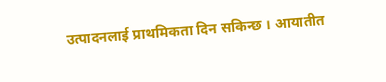उत्पादनलाई प्राथमिकता दिन सकिन्छ । आयातीत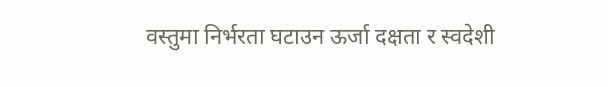वस्तुमा निर्भरता घटाउन ऊर्जा दक्षता र स्वदेशी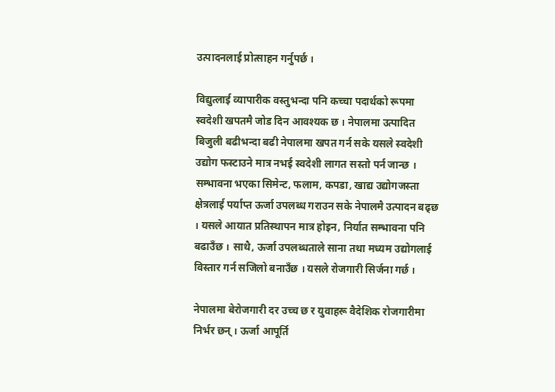उत्पादनलाई प्रोत्साहन गर्नुपर्छ ।

विद्युत्लाई व्यापारीक वस्तुभन्दा पनि कच्चा पदार्थको रूपमा स्वदेशी खपतमै जोड दिन आवश्यक छ । नेपालमा उत्पादित बिजुली बढीभन्दा बढी नेपालमा खपत गर्न सके यसले स्वदेशी उद्योग फस्टाउने मात्र नभई स्वदेशी लागत सस्तो पर्न जान्छ । सम्भावना भएका सिमेन्ट, फलाम, कपडा, खाद्य उद्योगजस्ता क्षेत्रलाई पर्याप्त ऊर्जा उपलब्ध गराउन सके नेपालमै उत्पादन बढ्छ । यसले आयात प्रतिस्थापन मात्र होइन, निर्यात सम्भावना पनि बढाउँछ । साथै, ऊर्जा उपलब्धताले साना तथा मध्यम उद्योगलाई विस्तार गर्न सजिलो बनाउँछ । यसले रोजगारी सिर्जना गर्छ ।

नेपालमा बेरोजगारी दर उच्च छ र युवाहरू वैदेशिक रोजगारीमा निर्भर छन् । ऊर्जा आपूर्ति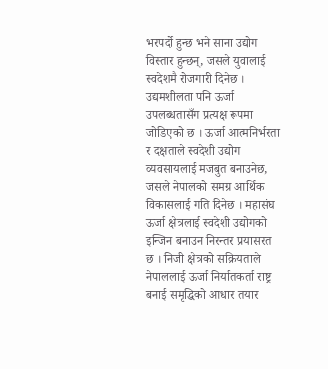भरपर्दो हुन्छ भने साना उद्योग विस्तार हुन्छन्, जसले युवालाई स्वदेशमै रोजगारी दिनेछ । उद्यमशीलता पनि ऊर्जा उपलब्धतासँग प्रत्यक्ष रूपमा जोडिएको छ । ऊर्जा आत्मनिर्भरता र दक्षताले स्वदेशी उद्योग व्यवसायलाई मजबुत बनाउनेछ, जसले नेपालको समग्र आर्थिक विकासलाई गति दिनेछ । महासंघ ऊर्जा क्षेत्रलाई स्वदेशी उद्योगको इन्जिन बनाउन निरन्तर प्रयासरत छ । निजी क्षेत्रको सक्रियताले नेपाललाई ऊर्जा निर्यातकर्ता राष्ट्र बनाई समृद्धिको आधार तयार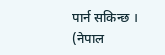पार्न सकिन्छ ।
(नेपाल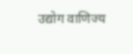उद्योग वाणिज्य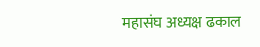महासंघ अध्यक्ष ढकाल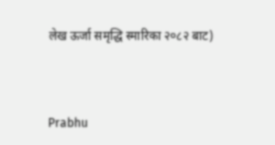लेख ऊर्जा समृद्धि स्मारिका २०८२ बाट)



Prabhu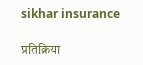sikhar insurance

प्रतिक्रिया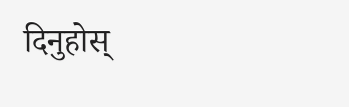दिनुहोस्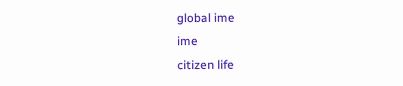global ime
ime
citizen life